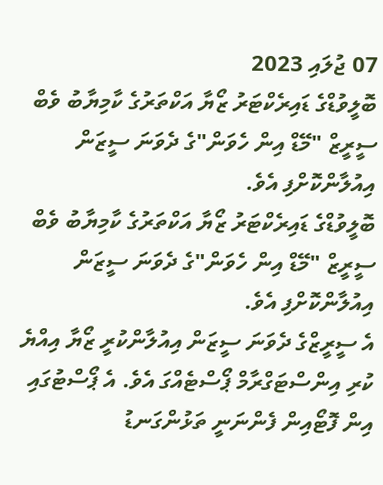07 ޖުލައި 2023
ބޮލީވުޑްގެ ޑައިރެކްޓަރު ޒޯޔާ އަކްތަރުގެ ކާމިޔާބު ވެބް ސީރީޒް "މޭޑް އިން ހެވަން"ގެ ދެވަނަ ސީޒަން އިއުލާންކޮށްފި އެވެ.
ބޮލީވުޑްގެ ޑައިރެކްޓަރު ޒޯޔާ އަކްތަރުގެ ކާމިޔާބު ވެބް ސީރީޒް "މޭޑް އިން ހެވަން"ގެ ދެވަނަ ސީޒަން އިއުލާންކޮށްފި އެވެ.
އެ ސީރީޒްގެ ދެވަނަ ސީޒަން އިއުލާންކުރީ ޒޯޔާ އިއްޔެ ކުރި އިންސްޓަގްރާމް ޕޯސްޓެއްގަ އެވެ. އެ ޕޯސްޓުގައި އިން ފޮޓޯއިން ފެންނަނީ ތަޅުންގަނޑު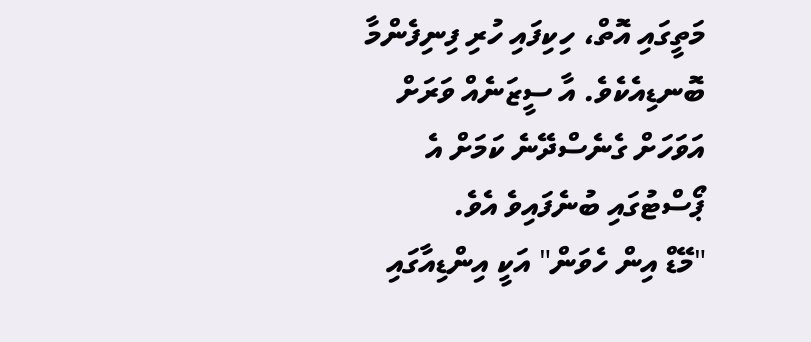މަތީގައި އޮތް، ހިކިފައި ހުރި ފިނިފެންމާ ބޮނޑިއެކެވެ. އާ ސީޒަނެއް ވަރަށް އަވަހަށް ގެނެސްދޭނެ ކަމަށް އެ ޕޯސްޓުގައި ބުނެފައިވެ އެވެ.
"މޭޑް އިން ހެވަން" އަކީ އިންޑިއާގައި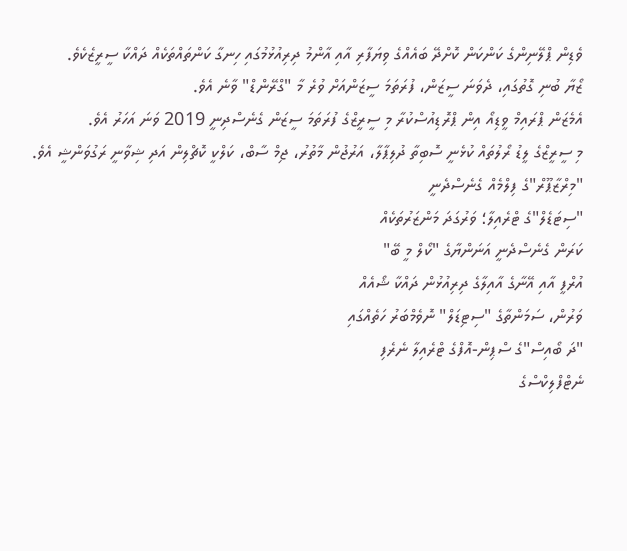ވެޑިން ޕްލޭނިންގެ ކަންކަން ކޮށްދޭ ބައެއްގެ ވިޔަފާރި އާއި އާންމު ދިރިއުޅުމުގައި ހިނގާ ކަންތައްތަކެއް ދައްކާ ސީރީޒެކެވެ.
ޒޯޔާ ބުނި ގޮތުގައި، ދެވަނަ ސީޒަން، ފުރަތަމަ ސީޒަންއަށް ވުރެ މާ "ގްރޭންޑް" ވާނެ އެވެ.
އެމެޒަން ޕްރައިމް ވީޑިއޯ އިން ޕްރޮޑިއުސްކުރާ މި ސީރީޒްގެ ފުރަތަމަ ސީޒަން ގެނެސްދިނީ 2019 ވަނަ އަހަރު އެވެ.
މި ސީރީޒްގެ ލީޑު ރޯލުތައް ކުޅެނީ ސޮބިތާ ދުލިޕާލާ، އަރުޖުން މާތުރު، ޖިމް ސާބް، ކަލްކީ ކޮޗްލިން އަދި ޝިވާނީ ރަގުވަންޝީ އެވެ.
"މިރްޒާޕޫރް"ގެ ފިލްމެއް ގެނެސްދެނީ
"ސިޓަޑެލް"ގެ ޓްރެއިލާ؛ ވަރުގަދަ މަންޒަރުތަކެއް
ކަރަން ގެނެސްދެނީ އަނަންޔާގެ "ކޯލް މީ ބޭ"
އުރްފީ އާއި އޭނާގެ އާއިލާގެ ދިރިއުޅުން ދައްކާ ޝޯއެއް
ވަރުން، ސަމަންތާގެ "ސިޓިޑަލް" ނޮވެމްބަރު ހަތެއްގައި
"ދަ ބޯއިސް"ގެ ސްޕިން-އޮފްގެ ޓްރެއިލާ ނެރެފި
ނެޓްފްލިކްސްގެ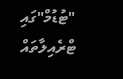"ޓުޑުމް"ގައި ޓްރެއިލާތައް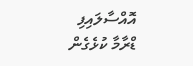އޮއްސާލައިފި
ޑްރާމާ ކުޅެގެން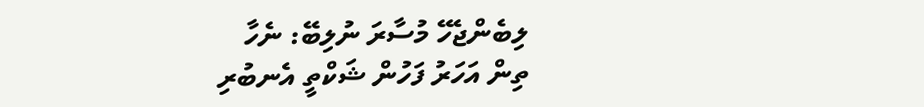ލިބެންޖެހޭ މުސާރަ ނުލިބޭ: ނެހާ
ތިން އަހަރު ފަހުން ޝަކްތީ އެނބުރި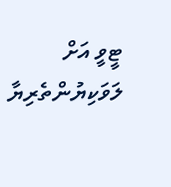ޓީވީ އަށް
ލަވަކިޔުންތެރިޔާ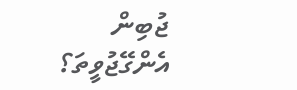ޖުބިން އެންގޭޖުވީތަ؟